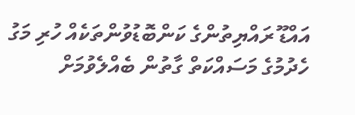އައްޑޫ ރައްޔިތުންގެ ކަންބޮޑުވުންތަކެއް ހުރި މަގު ހެދުމުގެ މަސައްކަތް ގާތުން ބެއްލެވުމަށް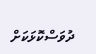ދުވަސްކޮޅަކަށް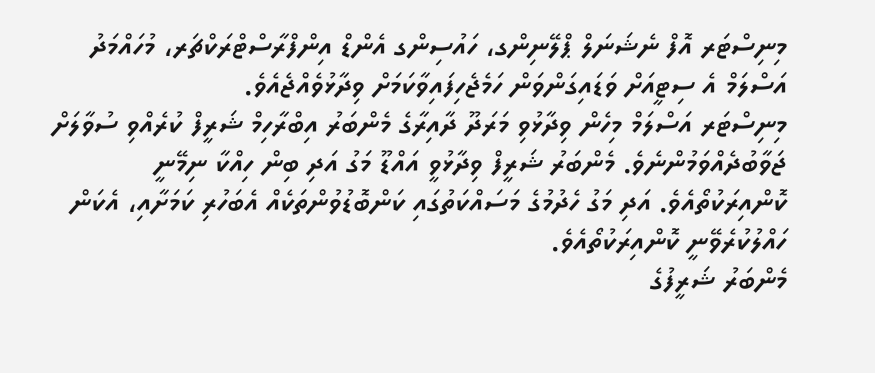މިނިސްޓަރ އޮފް ނެޝަނަލް ޕްލޭނިންގ، ހައުސިންގ އެންޑް އިންފްރާސްޓްރަކްޗަރ، މުހައްމަދު އަސްލަމް އެ ސިޓީއަށް ވަޑައިގަންވަން ހަމެޖެހިފައިވާކަމަށް ވިދާޅުވެއްޖެއެވެ.
މިނިސްޓަރ އަސްލަމް މިހެން ވިދާޅުވި މަރަދޫ ދާއިރާގެ މެންބަރު އިބްރާހިމް ޝަރީފް ކުރެއްވި ސުވާލަށް ޖަވާބުދެއްވަމުންނެވެ. މެންބަރު ޝަރީފް ވިދާޅުވީ އައްޑޫ މަގު އަދި ބިން ހިއްކާ ނިމޭނީ ކޮންއިރަކުތޯއެވެ. އަދި މަގު ހެދުމުގެ މަސައްކަތުގައި ކަންބޮޑުވުންތަކެއް އެބަހުރި ކަމަށާއި، އެކަން ހައްލުކުރެވޭނީ ކޮންއިރަކުތޯއެވެ.
މެންބަރު ޝަރީފުގެ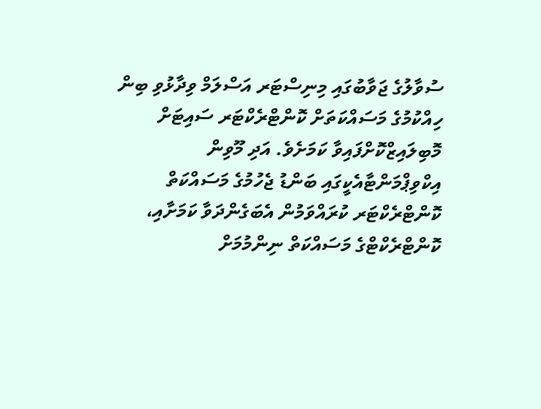ސުވާލުގެ ޖަވާބުގައި މިނިސްޓަރ އަސްލަމް ވިދާޅުވި ބިން ހިއްކުމުގެ މަސައްކަތަށް ކޮންޓްރެކްޓަރ ސައިޓަށް މޮބިލައިޒްކޮށްފައިވާ ކަމަށެވެ. އަދި މޫވިން އިކްވިޕްމަންޓާއެކީގައި ބަންޑު ޖެހުމުގެ މަސައްކަތް ކޮންޓްރެކްޓަރ ކުރައްވަމުން އެބަގެންދަވާ ކަމަށާއި، ކޮންޓްރެކްޓްގެ މަސައްކަތް ނިންމުމަށް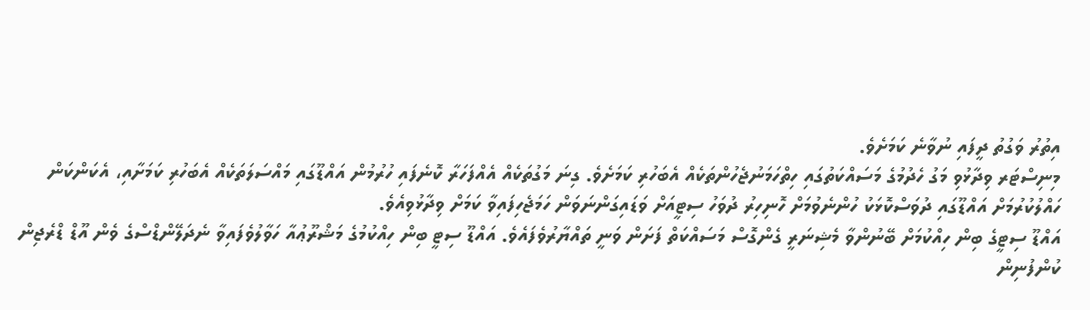އިތުރު ވަގުތު ދީފައި ނުވާނެ ކަމަށެވެ.
މިނިސްޓަރ ވިދާޅުވި މަގު ހެދުމުގެ މަސައްކަތުގައި ހިތްހަމަނުޖެހުންތަކެއް އެބަހުރި ކަމަށެވެ. ގިނަ މަގުތަކެއް އެއްފަހަރާ ކޮނެފައި ހުރުމުން އައްޑޫގައި މައްސަލަތަކެއް އެބަހުރި ކަމަށާއި، އެކަންކަން ހައްލުކުރުމަށް އައްޑޫގައި ދުވަސްކޮޅަކު ހުންނެވުމަށް ހޮނިހިރު ދުވަހު ސިޓީއަށް ވަޑައިގަންނަވަން ހަމަޖެހިފައިވާ ކަމަށް ވިދާޅުވިއެވެ.
އައްޑޫ ސިޓީގެ ބިން ހިއްކުމަށް ބޭނުންވާ މެޝިނަރީ ގެންގޮސް މަސައްކަތް ފަށަން ވަނީ ތައްޔާރުވެފައެވެ. އައްޑޫ ސިޓީ ބިން ހިއްކުމުގެ މަޝްރޫޢުއާ ހަވާލުވެފައިވާ ނެދަލޭންޑްސްގެ ވެން އޫޑް ޑްރެޖިން ކުންފުނިން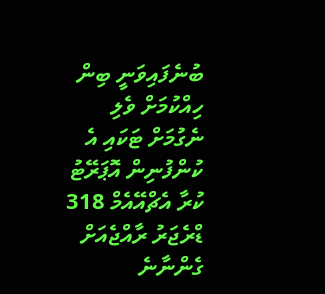ބުނެފައިވަނީ ބިން ހިއްކުމަށް ވެލި ނެގުމަށް ޓަކައި އެ ކުންފުނިން އޮޕަރޭޓު ކުރާ އެޗްއޭއެމް 318 ޑްރެޖަރު ރާއްޖެއަށް ގެންނާނެ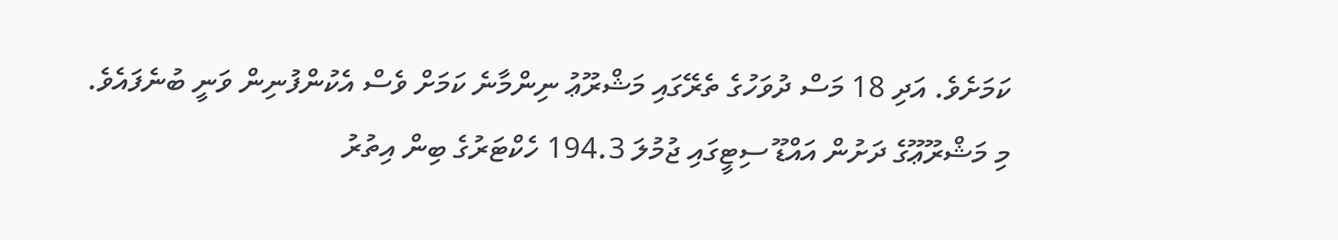ކަމަށެވެ. އަދި 18 މަސް ދުވަހުގެ ތެރޭގައި މަޝްރޫޢު ނިންމާނެ ކަމަށް ވެސް އެކުންފުނިން ވަނީ ބުނެފައެވެ.
މި މަޝްރޫޢޫގެ ދަށުން އައްޑޫ ސިޓީގައި ޖުމުލަ 194.3 ހެކްޓަރުގެ ބިން އިތުރު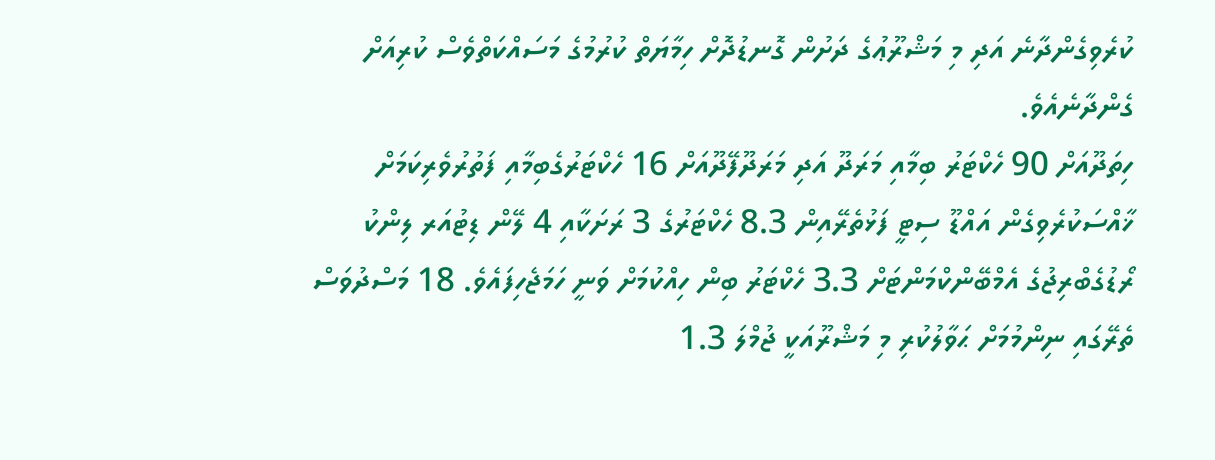ކުރެވިގެންދާނެ އަދި މި މަޝްރޫޢުގެ ދަށުން ގޮނޑުދޮށް ހިމާޔަތް ކުރުމުގެ މަސައްކަތްވެސް ކުރިއަށް ގެންދާނެއެވެ.
ހިތަދޫއަށް 90 ހެކްޓަރު ބިމާއި މަރަދޫ އަދި މަރަދޫފޭދޫއަށް 16 ހެކްޓަރުގެބިމާއި ފަތުރުވެރިކަމަށް ޚާއްސަކުރެވިގެން އައްޑޫ ސިޓީ ފަޅުތެރޭއިން 8.3 ހެކްޓަރުގެ 3 ރަށަކާއި 4 ލޭން ޑިޓުއަރ ލިންކު ރޯޑުގެބްރިޖުގެ އެމްބޭންކްމަންޓަށް 3.3 ހެކްޓަރު ބިން ހިއްކުމަށް ވަނީ ހަމަޖެހިފައެވެ. 18 މަސްދުވަސް ތެރޭގައި ނިންމުމަށް ޙަވާލުކުރި މި މަޝްރޫއަކީ ޖުމްލަ 1.3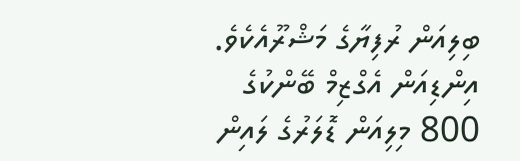ބިލިއަން ރުފިޔާގެ މަޝްރޫއެކެވެ.
އިންޑިއަން އެގްޒިމް ބޭންކުގެ 800 މިލިއަން ޑޮލަރުގެ ލައިން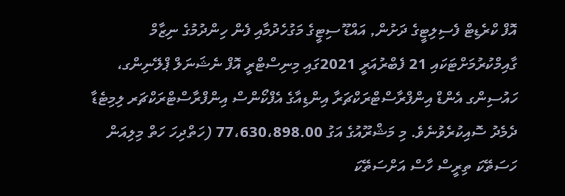އޮފް ކްރެޑިޓް ފެސިލިޓީގެ ދަށުން, އައްޑޫ ސިޓީގެ މަގުހެދުމާއި ފެން ހިންދުމުގެ ނިޒާމް ގާއިމްކުރުމަށްޓަކައި 21 ފެބްރުއަރީ 2021ގައި މިނިސްޓްރީ އޮފް ނެޝަނަލް ޕްލޭނިންގ، ހައުސިންގ އެންޑް އިންފްރާސްޓްރަކްޗަރާ އިންޑިއާގެ އެފްކޯންސް އިންފްރާސްޓްރަކްޗަރ ލިމިޓެޑާ ދެމެދު ސޮއިކުރެވުނެވެ. މި މަޝްރޫއުގެ އަގު 77،630،898.00 (ހަތްދިހަ ހަތް މިލިއަން ހަސަތޭކަ ތިރީސް ހާސް އަށްސަތޭކަ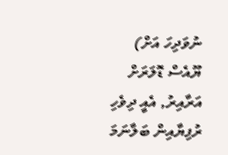ނުވަދިހަ އަށް) ޔޫއެސް ޑޮލަރަށް އަރާއިރު, އެއީ ދިވެހި ރުފިޔާއިން ބަލާނަމަ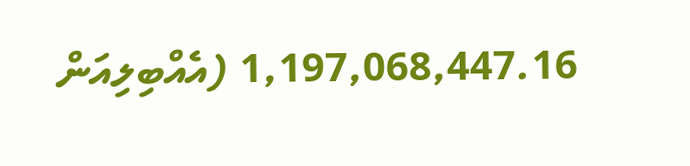1,197,068,447.16 (އެއްބިލިއަން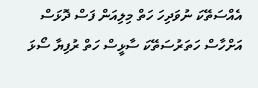އެއްސަތޭކަ ނުވަދިހަ ހަތް މިލިއަން ފަސް ދޮޅަސް އަށްހާސް ހަތަރުސަތޭކަ ސާޅީސް ހަތް ރުފިޔާ ސޯޅަ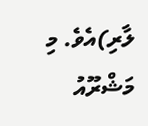ލާރި)އެވެ. މި މަޝްރޫއު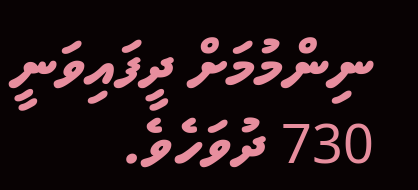ނިންމުމަށް ދީފައިވަނީ 730 ދުވަހެވެ.